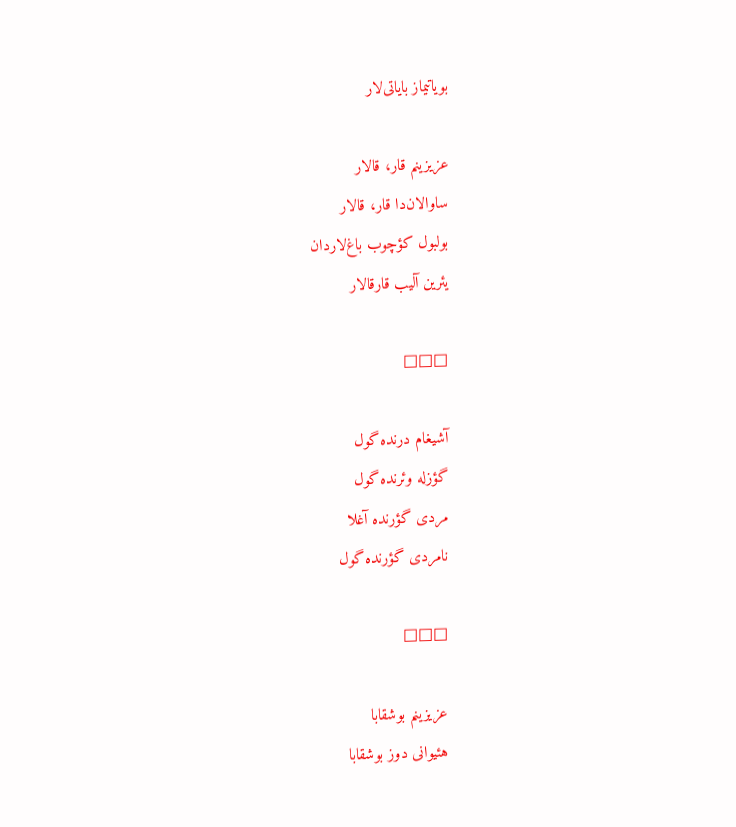بویاتیماز بایاتی‌لار

عزیزینم قار، قالار
ساوالان‌دا قار، قالار
بولبول کؤچوب باغ‌لاردان
یئرین آلیب قارقالار

□□□

آشیغام درنده گول
گؤزله وئرنده گول
مردی گؤرنده آغلا
نامردی گؤرنده گول

□□□

عزیزینم بوشقابا
هئیوانی دوز بوشقابا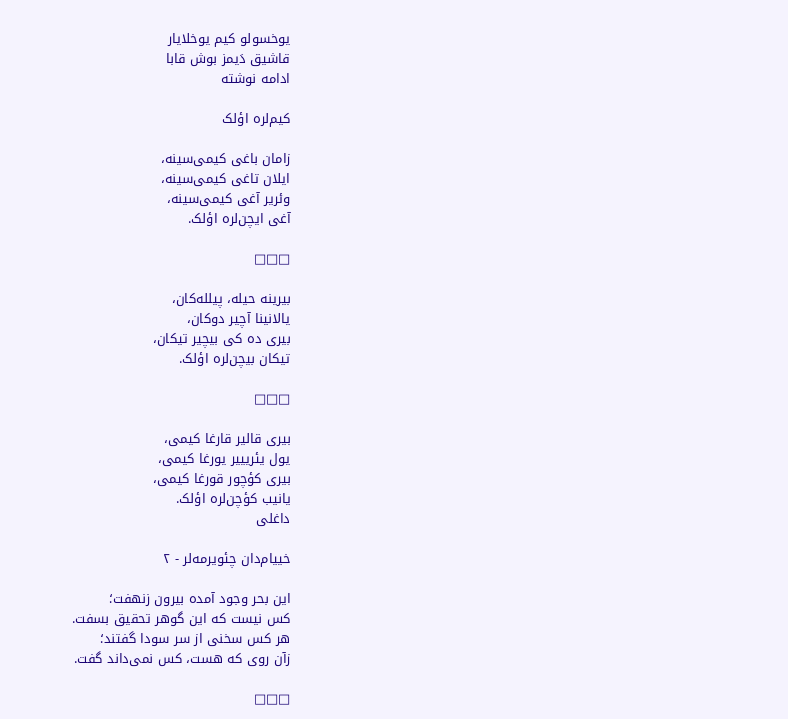یوخسولو کیم یوخلایار
قاشیق دَیمز بوش قابا
ادامه نوشته

کیم‌لره اؤلک

زامان باغی کیمی‌سینه،
ایلان تاغی کیمی‌سینه،
وئریر آغی کیمی‌سینه،
آغی ایچن‌لره اؤلک.

□□□

بیرینه حیله، پیلله‌کان،
یالانینا آچیر دوکان،
بیری ده کی بیچیر تیکان،
تیکان بیچن‌لره اؤلک.

□□□

بیری قالیر قارغا کیمی،
یول یئریییر یورغا کیمی،
بیری کؤچور قورغا کیمی،
یانیب کؤچن‌لره اؤلک.
داغلی

خییام‌دان چئویرمه‌لر - ۲

این بحر وجود آمده بیرون زنهفت؛
کس نیست که این گوهر تحقیق بسفت.
هر کس سخنی از سر سودا گفتند؛
زآن روی که هست، کس نمی‌داند گفت.

□□□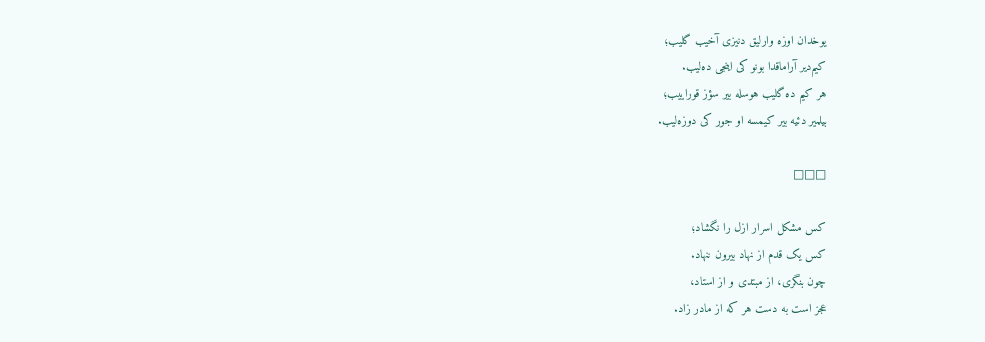یوخدان اوزه وارلیق دنیزی آخیب گلیب؛
کیم‌دیر آراماقدا بونو کی اینجی ده‌لیب.
هر کیم ده گلیب هوسله بیر سؤز قوراییب؛
بیلمیر دئیه بیر کیمسه او جور کی دوزه‌لیب.

□□□

کس مشکل اسرار ازل را نگشاد؛
کس یک قدم از نهاد بیرون ننهاد.
چون بنگری، از مبتدی و از استاد،
عجز است به دست هر که از مادر زاد.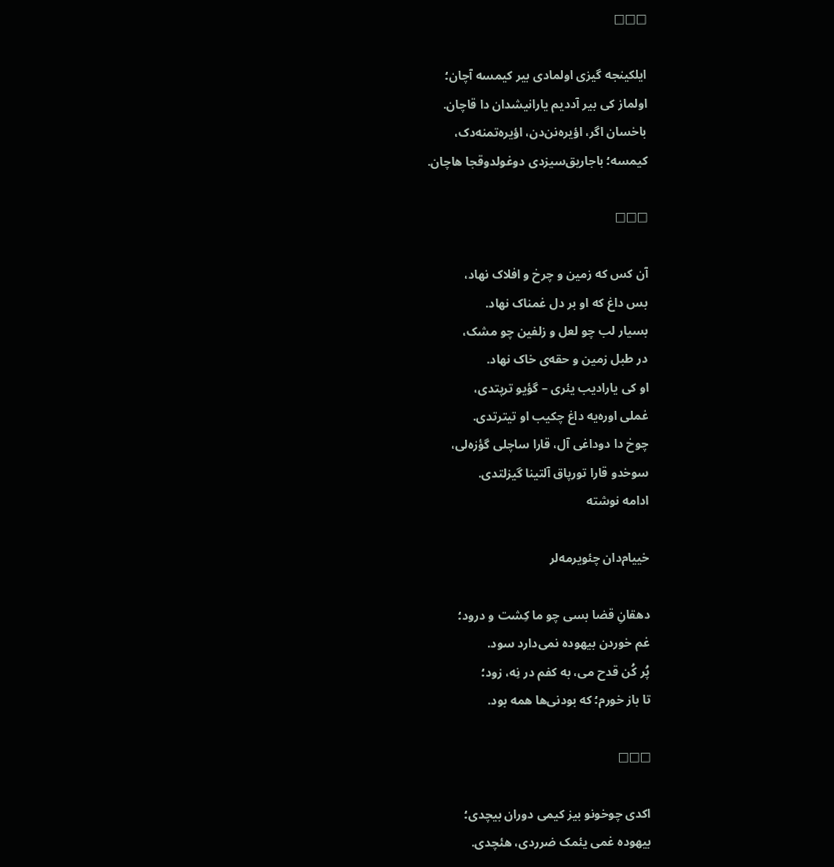□□□

ایلکینجه گیزی اولمادی بیر کیمسه آچان؛
اولماز کی بیر آددیم یارانیشدان دا قاچان.
باخسان اگر، اؤیره‌نن‌دن، اؤیره‌تمنه‌دک،
کیمسه؛ باجاریق‌سیزدی دوغولدوقجا هاچان.

□□□

آن کس که زمین و چرخ و افلاک نهاد،
بس داغ که او بر دل غمناک نهاد.
بسیار لب چو لعل و زلفین چو مشک،
در طبل زمین و حقه‌ی خاک نهاد.
او کی یارادیب یئری – گؤیو ترپتدی،
غملی اوره‌یه داغ چکیب او تیترتدی.
چوخ دا دوداغی آل، قارا ساچلی گؤزه‌لی،
سوخدو قارا تورپاق آلتینا گیزلتدی.
ادامه نوشته

خییام‌دان چئویرمه‌لر

دهقانِ قضا بسی چو ما کِشت و درود؛
غم خوردن بیهوده نمی‌دارد سود.
پُر کُن قدح می، به کفم در نِه، زود؛
تا باز خورم؛ که بودنی‌ها همه بود.

□□□

اکدی چوخونو بیز کیمی دوران بیچدی؛
بیهوده غمی یئمک ضرردی، هئچدی.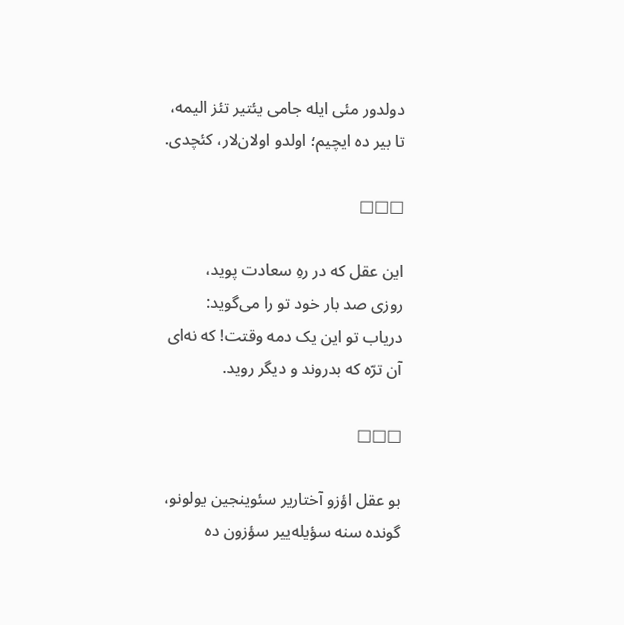دولدور مئی ایله جامی یئتیر تئز الیمه،
تا بیر ده ایچیم؛ اولدو اولان‌لار، کئچدی.

□□□

این عقل که در رهِ سعادت پوید،
روزی صد بار خود تو را می‌گوید:
دریاب تو این یک دمه وقتت! که نه‌ای
آن ترّه که بدروند و دیگر روید.

□□□

بو عقل اؤزو آختاریر سئوینجین یولونو،
گونده سنه سؤیله‌ییر سؤزون ده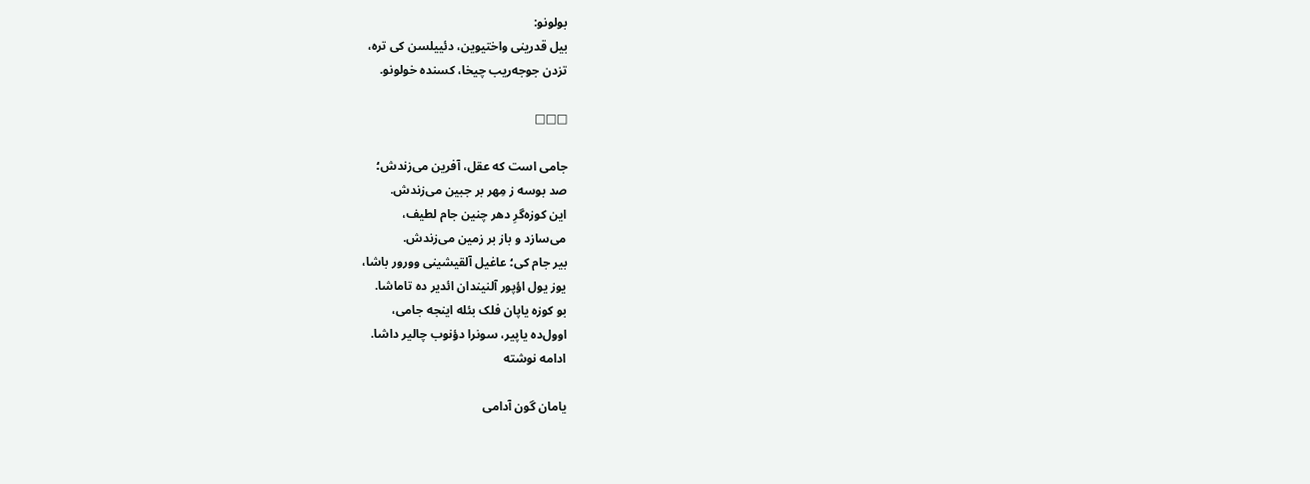بولونو:
بیل قدرینی واختیوین، دئییلسن کی تره،
تزدن جوجه‌ریب چیخا، کسنده خولونو.

□□□

جامی است که عقل، آفرین می‌زندش؛
صد بوسه ز مِهر بر جبین می‌زندش.
این کوزه‌گرِ دهر چنین جام لطیف،
می‌سازد و باز بر زمین می‌زندش.
بیر جام کی؛ عاغیل آلقیشینی وورور باشا،
یوز یول اؤپور آلنیندان ائدیر ده تاماشا.
بو کوزه یاپان فلک بئله اینجه جامی،
اوول‌ده یاپیر، سونرا دؤنوب چالیر داشا.
ادامه نوشته

یامان گون آدامی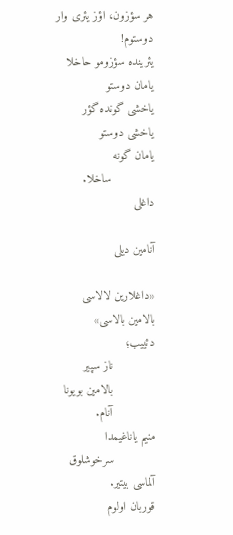هر سؤزون، اؤز یئری وار
دوستوم!
یئرینده سؤزومو حاخلا
یامان دوستو
یاخشی گونده گؤر
یاخشی دوستو
یامان گونه
            ساخلا.
داغلی

آنامین دیلی

«داغلارین لالاسی
بالامین بالاسی»
دئییب؛
            ناز سپیر
            بالامین بویونا
            آنام.
منیم یاناغیمدا
            سرخوشلوق آلماسی بیتیر.
قوربان اولوم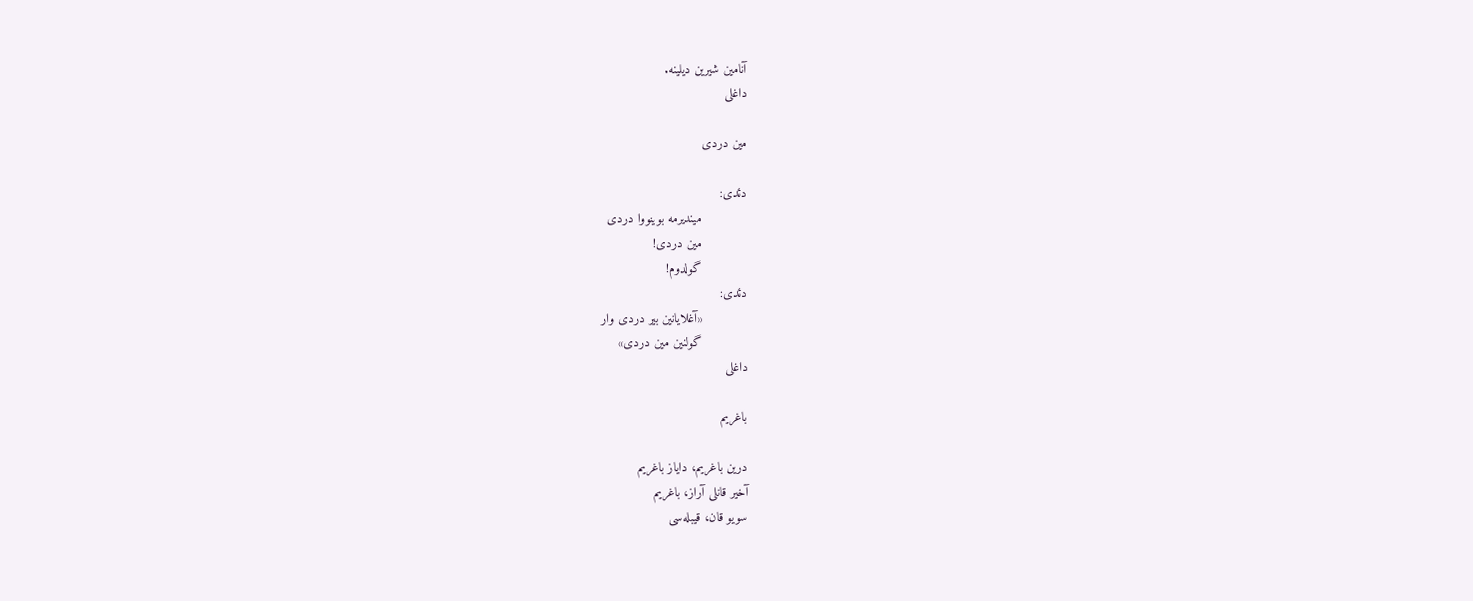آنامین شیرین دیلینه.
داغلی

مین دردی

دئدی:
            میندیرمه بوینووا دردی
            مین دردی!
            گولدوم!
دئدی:
            «آغلایانین بیر دردی وار
            گولنین مین دردی»
داغلی

باغریم

درین باغریم، دایاز باغریم
آخیر قانلی آراز، باغریم
سویو قان، قیبله‌سی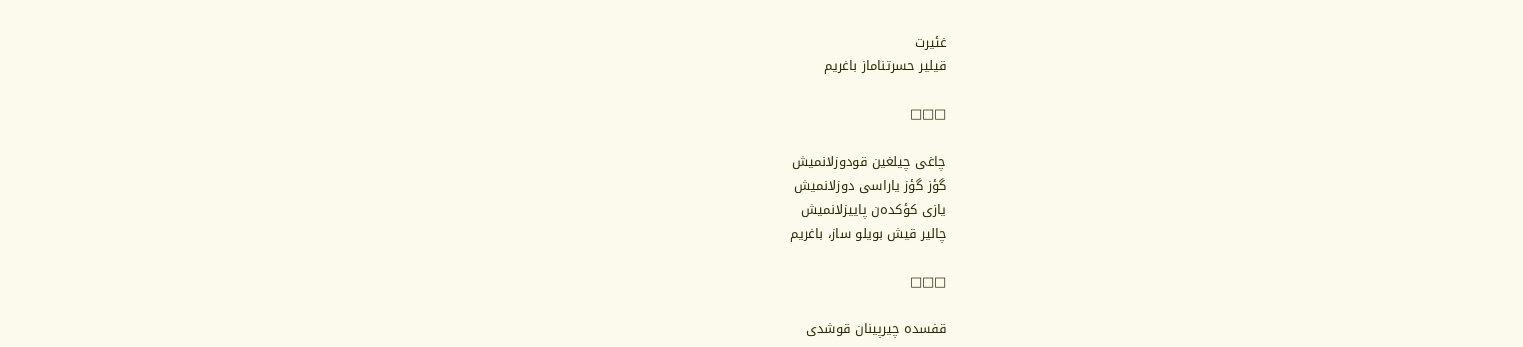غئیرت
قیلیر حسرتناماز باغریم

□□□

چاغی چیلغین قودوزلانمیش
گؤز گؤز یاراسی دوزلانمیش
یازی کؤکده‌ن پاییزلانمیش
چالیر قیش بویلو ساز، باغریم

□□□

قفسده چیرپینان قوشدی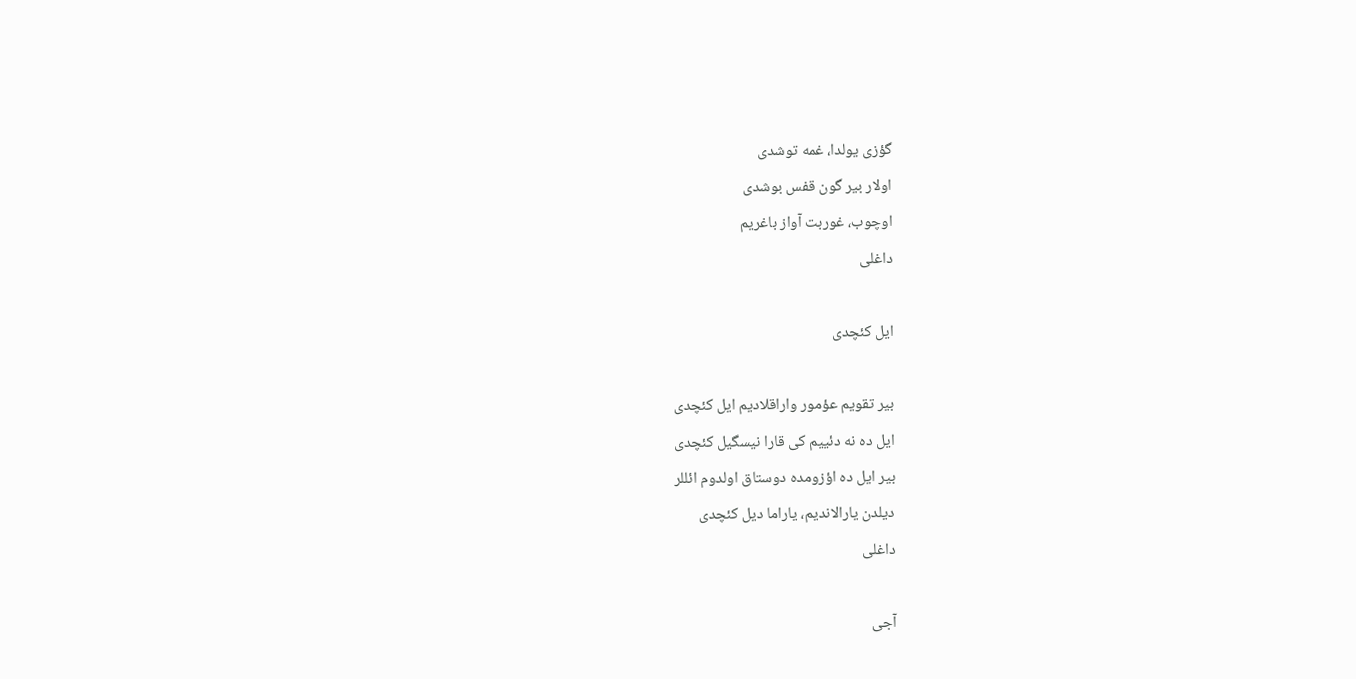گؤزی یولدا، غمه توشدی
اولار بیر گون قفس بوشدی
اوچوب، غوربت آواز باغریم
داغلی

ایل کئچدی

بیر تقویم عؤمور واراقلادیم ایل کئچدی
ایل ده نه دئییم کی قارا نیسگیل کئچدی
بیر ایل ده اؤزومده دوستاق اولدوم ائللر
دیلدن یارالاندیم، یاراما دیل کئچدی
داغلی

آجی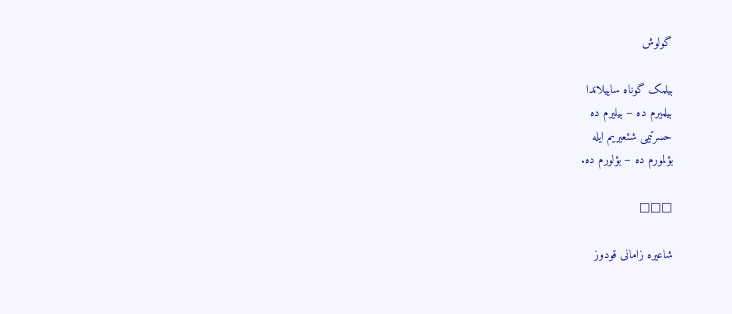گولوش

بیلمک گوناه ساییلاندا
بیلمیرم ده – بیلیرم ده
حسرتیمی شئعیریم ایله
بؤلمورم ده – بؤلورم ده.

□□□

شاعیره زامانی قودوز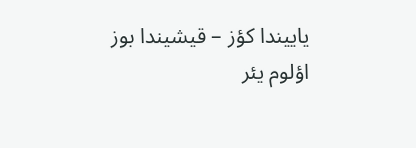یاییندا کؤز – قیشیندا بوز
اؤلوم یئر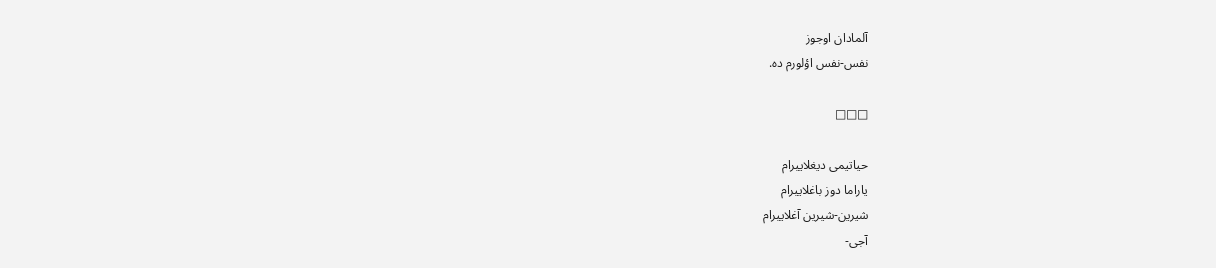آلمادان اوجوز
نفس-نفس اؤلورم ده.

□□□

حیاتیمی دیغلاییرام
یاراما دوز باغلاییرام
شیرین-شیرین آغلاییرام
آجی-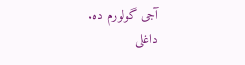آجی گولورم ده.
داغلی